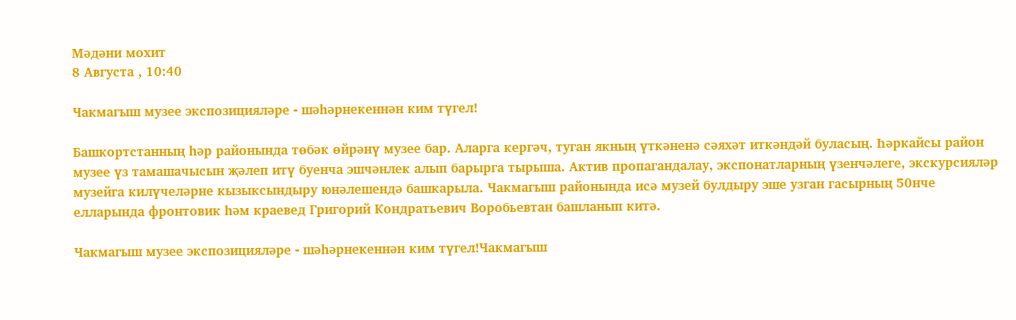Мәдәни мохит
8 Августа , 10:40

Чакмагыш музее экспозицияләре - шәһәрнекеннән ким түгел!

Башкортстанның һәр районында төбәк өйрәнү музее бар. Аларга кергәч, туган якның үткәненә сәяхәт иткәндәй буласың. Һәркайсы район музее үз тамашачысын җәлеп итү буенча эшчәнлек алып барырга тырыша. Актив пропагандалау, экспонатларның үзенчәлеге, экскурсияләр музейга килүчеләрне кызыксындыру юнәлешендә башкарыла. Чакмагыш районында исә музей булдыру эше узган гасырның 50нче елларында фронтовик һәм краевед Григорий Кондратьевич Воробьевтан башланып китә.

Чакмагыш музее экспозицияләре - шәһәрнекеннән ким түгел!Чакмагыш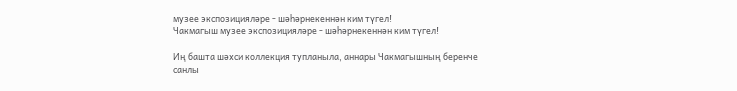музее экспозицияләре - шәһәрнекеннән ким түгел!
Чакмагыш музее экспозицияләре - шәһәрнекеннән ким түгел!

Иң башта шәхси коллекция тупланыла, аннары Чакмагышның беренче санлы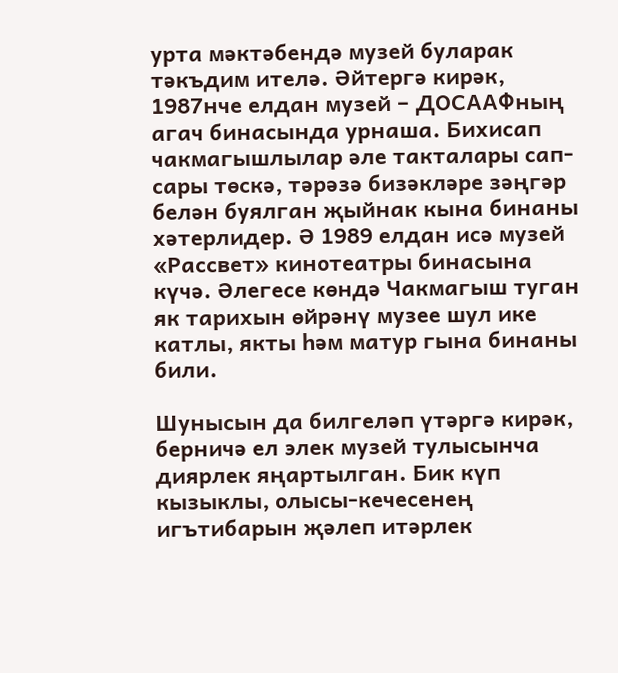урта мәктәбендә музей буларак тәкъдим ителә. Әйтергә кирәк, 1987нче елдан музей – ДОСААФның агач бинасында урнаша. Бихисап чакмагышлылар әле такталары сап-сары төскә, тәрәзә бизәкләре зәңгәр белән буялган җыйнак кына бинаны хәтерлидер. Ә 1989 елдан исә музей «Рассвет» кинотеатры бинасына күчә. Әлегесе көндә Чакмагыш туган як тарихын өйрәнү музее шул ике катлы, якты һәм матур гына бинаны били.

Шунысын да билгеләп үтәргә кирәк, берничә ел элек музей тулысынча диярлек яңартылган. Бик күп кызыклы, олысы-кечесенең игътибарын җәлеп итәрлек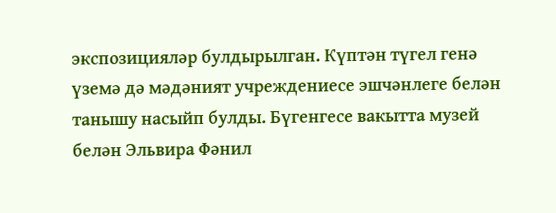экспозицияләр булдырылган. Күптән түгел генә үземә дә мәдәният учреждениесе эшчәнлеге белән танышу насыйп булды. Бүгенгесе вакытта музей белән Эльвира Фәнил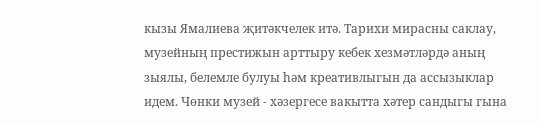кызы Ямалиева җитәкчелек итә. Тарихи мирасны саклау, музейның престижын арттыру кебек хезмәтләрдә аның зыялы, белемле булуы һәм креативлыгын да ассызыклар идем. Чөнки музей - хәзергесе вакытта хәтер сандыгы гына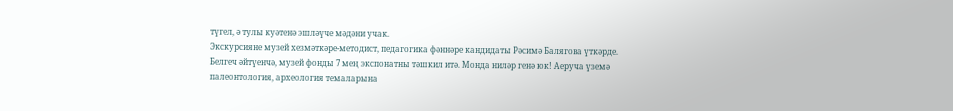түгел, ә тулы куәтенә эшләүче мәдәни учак.
Экскурсияне музей хезмәткәре-методист, педагогика фәннәре кандидаты Рәсимә Балягова үткәрде. Белгеч әйтүенчә, музей фонды 7 мең экспонатны тәшкил итә. Монда ниләр генә юк! Аеруча үземә палеонтология, археология темаларына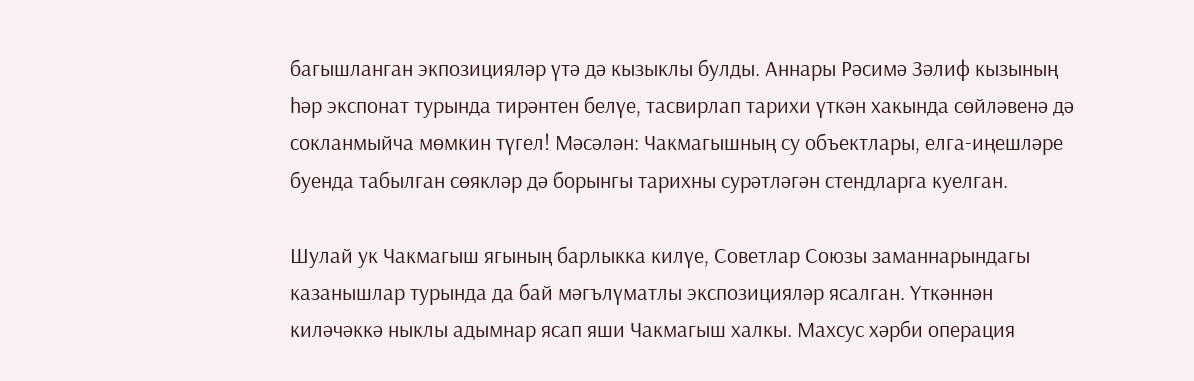багышланган экпозицияләр үтә дә кызыклы булды. Аннары Рәсимә Зәлиф кызының һәр экспонат турында тирәнтен белүе, тасвирлап тарихи үткән хакында сөйләвенә дә сокланмыйча мөмкин түгел! Мәсәлән: Чакмагышның су объектлары, елга-иңешләре буенда табылган сөякләр дә борынгы тарихны сурәтләгән стендларга куелган.

Шулай ук Чакмагыш ягының барлыкка килүе, Советлар Союзы заманнарындагы казанышлар турында да бай мәгълүматлы экспозицияләр ясалган. Үткәннән киләчәккә ныклы адымнар ясап яши Чакмагыш халкы. Махсус хәрби операция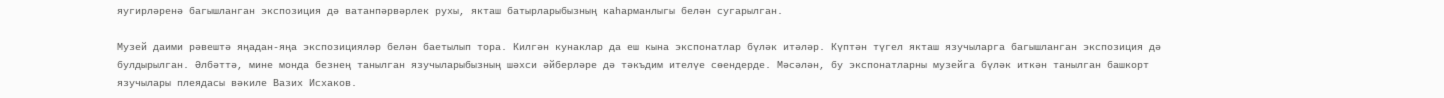яугирләренә багышланган экспозиция дә ватанпәрвәрлек рухы, якташ батырларыбызның каһарманлыгы белән сугарылган.

Музей даими рәвештә яңадан-яңа экспозицияләр белән баетылып тора. Килгән кунаклар да еш кына экспонатлар бүләк итәләр. Күптән түгел якташ язучыларга багышланган экспозиция дә булдырылган. Әлбәттә, мине монда безнең танылган язучыларыбызның шәхси әйберләре дә тәкъдим ителүе сөендерде. Мәсәлән, бу экспонатларны музейга бүләк иткән танылган башкорт язучылары плеядасы вәкиле Вазих Исхаков.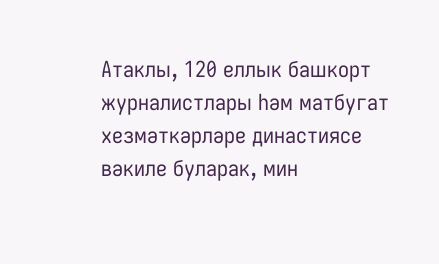Атаклы, 120 еллык башкорт журналистлары һәм матбугат хезмәткәрләре династиясе вәкиле буларак, мин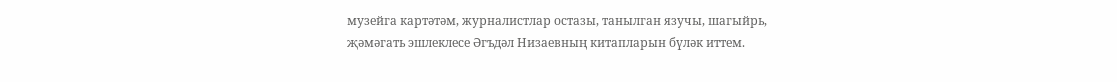музейга картәтәм, журналистлар остазы, танылган язучы, шагыйрь, җәмәгать эшлеклесе Әгъдәл Низаевның китапларын бүләк иттем.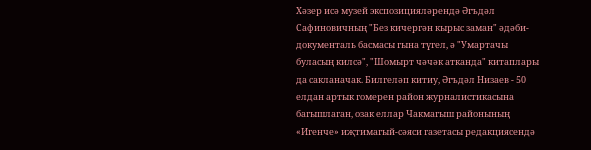Хәзер исә музей экспозицияләрендә Әгъдәл Сафиновичның "Без кичергән кырыс заман" әдәби-документаль басмасы гына түгел, ә "Умартачы буласың килсә", "Шомырт чәчәк атканда" китаплары да сакланачак. Билгеләп китиу, Әгъдәл Низаев - 50 елдан артык гомерен район журналистикасына багышлаган, озак еллар Чакмагыш районының «Игенче» иҗтимагый-сәяси газетасы редакциясендә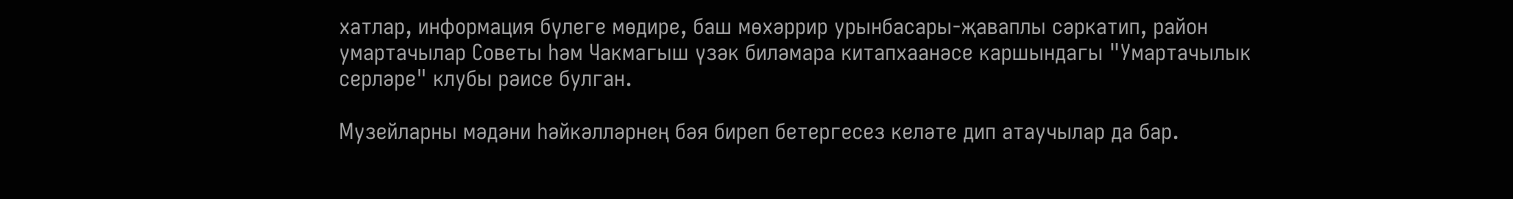хатлар, информация бүлеге мөдире, баш мөхәррир урынбасары-җаваплы сәркатип, район умартачылар Советы һәм Чакмагыш үзәк биләмара китапхаанәсе каршындагы "Умартачылык серләре" клубы рәисе булган.

Музейларны мәдәни һәйкәлләрнең бәя биреп бетергесез келәте дип атаучылар да бар.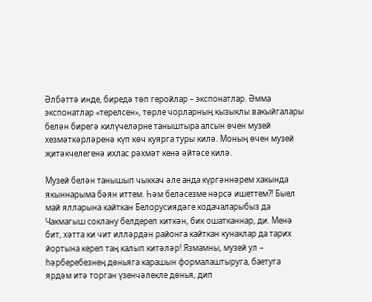Әлбәттә инде, биредә төп геройлар – экспонатлар. Әмма экспонатлар «терелсен», төрле чорларның кызыклы вакыйгалары белән бирегә килүчеләрне таныштыра алсын өчен музей хезмәткәрләренә күп көч куярга туры килә. Моның өчен музей җитәкчелегенә ихлас рәхмәт кенә әйтәсе килә.

Музей белән танышып чыккач әле анда күргәннәрем хакында якыннарыма бәян иттем. Һәм беләсезме нәрсә ишеттем?! Быел май ялларына кайткан Белорусиядәге кодачаларыбыз да Чакмагыш соклану белдереп киткән, бик ошатканнар, ди. Менә бит, хәтта ки чит илләрдән районга кайткан кунаклар да тарих йортына кереп таң калып китәләр! Язмамны, музей ул – һәрберебезнең дөньяга карашын формалаштыруга, баетуга ярдәм итә торган үзенчәлекле дөнья, дип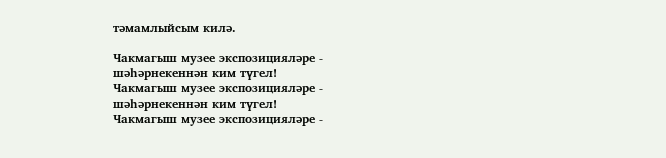тәмамлыйсым килә.

Чакмагыш музее экспозицияләре - шәһәрнекеннән ким түгел!
Чакмагыш музее экспозицияләре - шәһәрнекеннән ким түгел!
Чакмагыш музее экспозицияләре -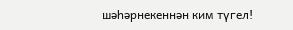шәһәрнекеннән ким түгел!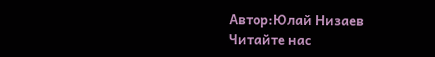Автор:Юлай Низаев
Читайте нас